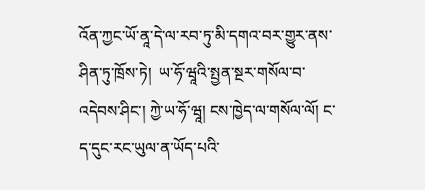འོན་ཀྱང་ཡོ་ནཱ་དེ་ལ་རབ་ཏུ་མི་དགའ་བར་གྱུར་ནས་ཤིན་ཏུ་ཁྲོས་ཏེ།  ཡ་ཧོ་ཝཱའི་སྤྱན་སྔར་གསོལ་བ་འདེབས་ཤིང་། ཀྱེ་ཡ་ཧོ་ཝཱ། ངས་ཁྱེད་ལ་གསོལ་ལོ། ང་ད་དུང་རང་ཡུལ་ན་ཡོད་པའི་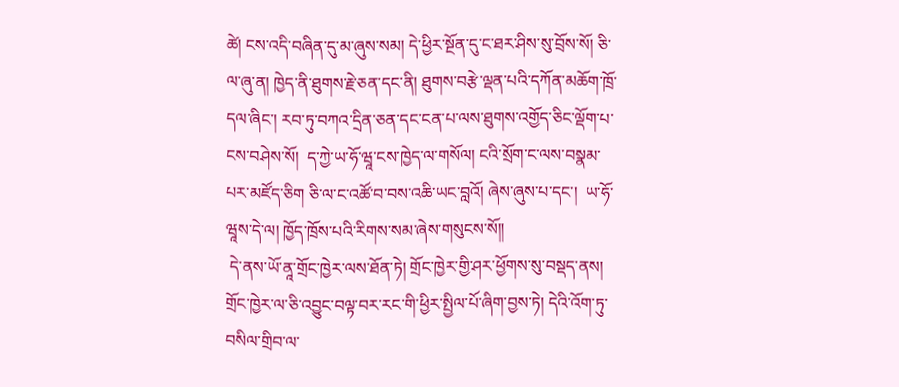ཚེ། ངས་འདི་བཞིན་དུ་མ་ཞུས་སམ། དེ་ཕྱིར་སྔོན་དུ་ང་ཐར་ཤིས་སུ་བྲོས་སོ། ཅི་ལ་ཞུ་ན། ཁྱེད་ནི་ཐུགས་རྗེ་ཅན་དང་ནི། ཐུགས་བརྩེ་ལྡན་པའི་དཀོན་མཆོག་ཁྲོ་དལ་ཞིང་། རབ་ཏུ་བཀའ་དྲིན་ཅན་དང་ངན་པ་ལས་ཐུགས་འགྱོད་ཅིང་ལྡོག་པ་ངས་བཤེས་སོ།  ད་ཀྱེ་ཡ་ཧོ་ཝཱ་ངས་ཁྱེད་ལ་གསོལ། ངའི་སྲོག་ང་ལས་བསྣམ་པར་མཛོད་ཅིག ཅི་ལ་ང་འཚོ་བ་བས་འཆི་ཡང་བླའོ། ཞེས་ཞུས་པ་དང་།  ཡ་ཧོ་ཝཱས་དེ་ལ། ཁྱོད་ཁྲོས་པའི་རིགས་སམ་ཞེས་གསུངས་སོ༎
 དེ་ནས་ཡོ་ནཱ་གྲོང་ཁྱེར་ལས་ཐོན་ཏེ། གྲོང་ཁྱེར་གྱི་ཤར་ཕྱོགས་སུ་བསྡད་ནས། གྲོང་ཁྱེར་ལ་ཅི་འབྱུང་བལྟ་བར་རང་གི་ཕྱིར་སྤྱིལ་པོ་ཞིག་བྱས་ཏེ། དེའི་འོག་ཏུ་བསིལ་གྲིབ་ལ་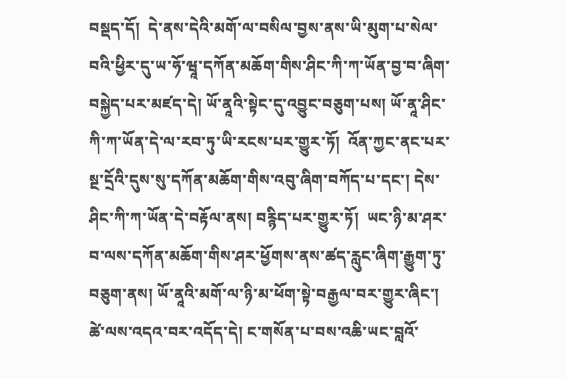བསྡད་དོ།  དེ་ནས་དེའི་མགོ་ལ་བསིལ་བྱས་ནས་ཡི་མུག་པ་སེལ་བའི་ཕྱིར་དུ་ཡ་ཧོ་ཝཱ་དཀོན་མཆོག་གིས་ཤིང་ཀི་ཀ་ཡོན་བྱ་བ་ཞིག་བསྐྱེད་པར་མཛད་དེ། ཡོ་ནཱའི་སྟེང་དུ་འབྱུང་བཅུག་པས། ཡོ་ནཱ་ཤིང་ཀི་ཀ་ཡོན་དེ་ལ་རབ་ཏུ་ཡི་རངས་པར་གྱུར་ཏོ།  འོན་ཀྱང་ནང་པར་སྔ་དྲོའི་དུས་སུ་དཀོན་མཆོག་གིས་འབུ་ཞིག་བཀོད་པ་དང་། དེས་ཤིང་ཀི་ཀ་ཡོན་དེ་བརྟོལ་ནས། བརྙིད་པར་གྱུར་ཏོ།  ཡང་ཉི་མ་ཤར་བ་ལས་དཀོན་མཆོག་གིས་ཤར་ཕྱོགས་ནས་ཚད་རླུང་ཞིག་རྒྱུག་ཏུ་བཅུག་ནས། ཡོ་ནཱའི་མགོ་ལ་ཉི་མ་ཕོག་སྟེ་བརྒྱལ་བར་གྱུར་ཞིང་། ཚེ་ལས་འདའ་བར་འདོད་དེ། ང་གསོན་པ་བས་འཆི་ཡང་བླའོ་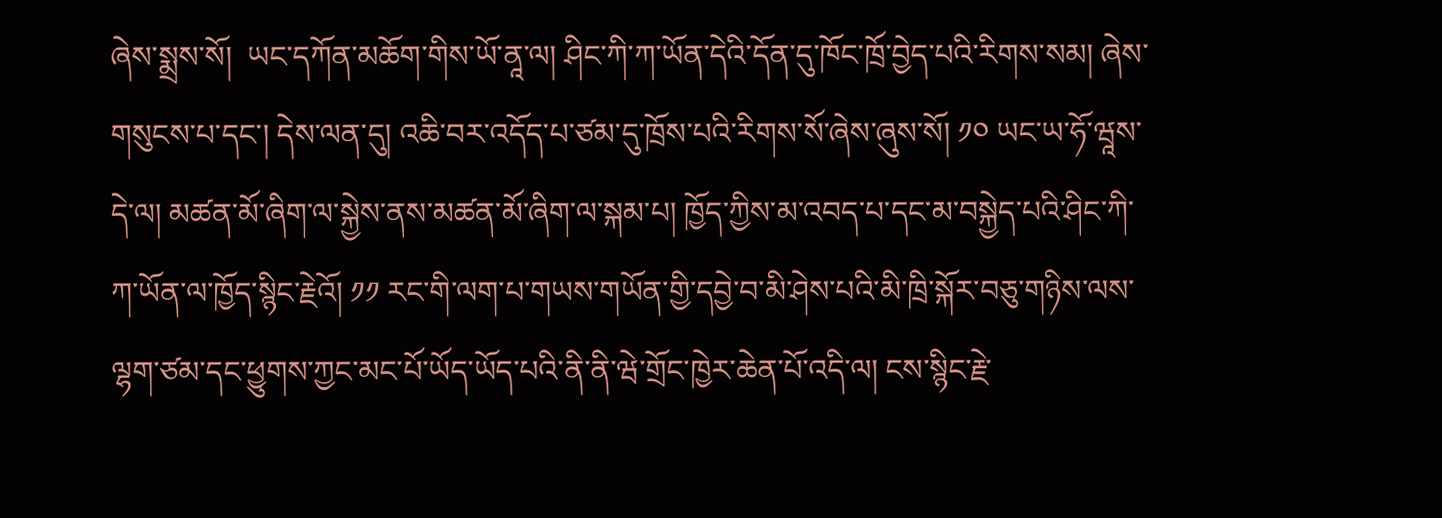ཞེས་སྨྲས་སོ།  ཡང་དཀོན་མཆོག་གིས་ཡོ་ནཱ་ལ། ཤིང་ཀི་ཀ་ཡོན་དེའི་དོན་དུ་ཁོང་ཁྲོ་བྱེད་པའི་རིགས་སམ། ཞེས་གསུངས་པ་དང་། དེས་ལན་དུ། འཆི་བར་འདོད་པ་ཙམ་དུ་ཁྲོས་པའི་རིགས་སོ་ཞེས་ཞུས་སོ། ༡༠ ཡང་ཡ་ཧོ་ཝཱས་དེ་ལ། མཚན་མོ་ཞིག་ལ་སྐྱེས་ནས་མཚན་མོ་ཞིག་ལ་སྐམ་པ། ཁྱོད་ཀྱིས་མ་འབད་པ་དང་མ་བསྐྱེད་པའི་ཤིང་ཀི་ཀ་ཡོན་ལ་ཁྱོད་སྙིང་རྗེའོ། ༡༡ རང་གི་ལག་པ་གཡས་གཡོན་གྱི་དབྱེ་བ་མི་ཤེས་པའི་མི་ཁྲི་སྐོར་བཅུ་གཉིས་ལས་ལྷག་ཙམ་དང་ཕྱུགས་ཀྱང་མང་པོ་ཡོད་ཡོད་པའི་ནི་ནི་ཝེ་གྲོང་ཁྱེར་ཆེན་པོ་འདི་ལ། ངས་སྙིང་རྗེ་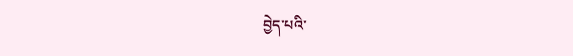བྱེད་པའི་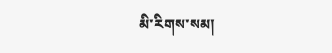མི་རིགས་སམ།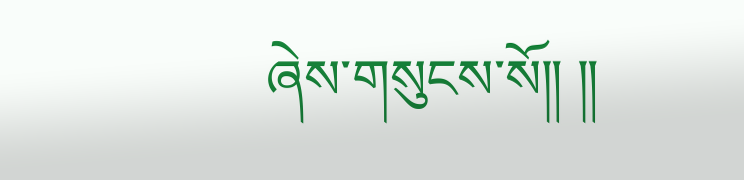ཞེས་གསུངས་སོ༎ ༎